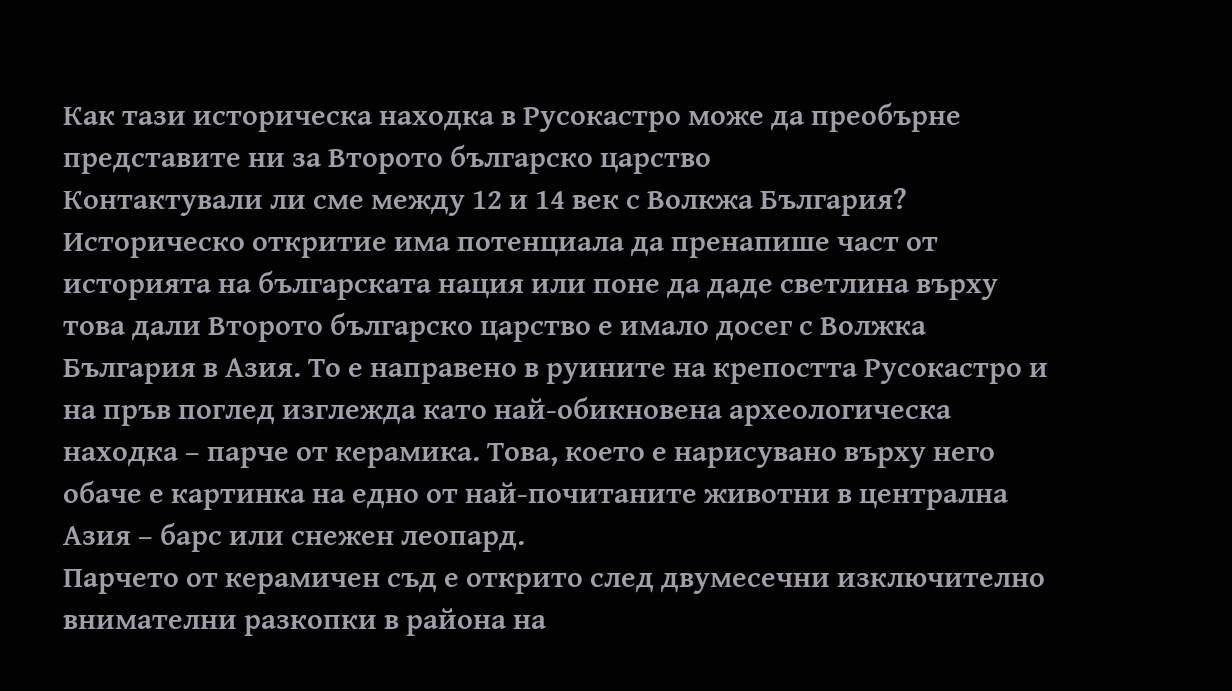Как тази историческа находка в Русокастро може да преобърне представите ни за Второто българско царство
Контактували ли сме между 12 и 14 век с Волкжа България?
Историческо откритие има потенциала да пренапише част от историята на българската нация или поне да даде светлина върху това дали Второто българско царство е имало досег с Волжка България в Азия. То е направено в руините на крепостта Русокастро и на пръв поглед изглежда като най-обикновена археологическа находка – парче от керамика. Това, което е нарисувано върху него обаче е картинка на едно от най-почитаните животни в централна Азия – барс или снежен леопард.
Парчето от керамичен съд е открито след двумесечни изключително внимателни разкопки в района на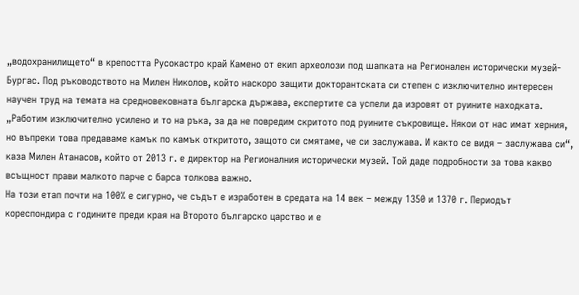„водохранилището“ в крепостта Русокастро край Камено от екип археолози под шапката на Регионален исторически музей-Бургас. Под ръководството на Милен Николов, който наскоро защити докторантската си степен с изключително интересен научен труд на темата на средновековната българска държава, експертите са успели да изровят от руините находката.
„Работим изключително усилено и то на ръка, за да не повредим скритото под руините съкровище. Някои от нас имат херния, но въпреки това предаваме камък по камък откритото, защото си смятаме, че си заслужава. И както се видя – заслужава си“, каза Милен Атанасов, който от 2013 г. е директор на Регионалния исторически музей. Той даде подробности за това какво всъщност прави малкото парче с барса толкова важно.
На този етап почти на 100% е сигурно, че съдът е изработен в средата на 14 век – между 1350 и 1370 г. Периодът кореспондира с годините преди края на Второто българско царство и е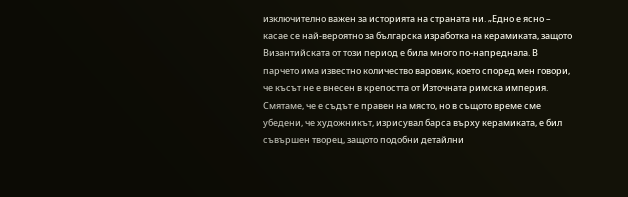изключително важен за историята на страната ни. „Едно е ясно – касае се най-вероятно за българска изработка на керамиката, защото Византийската от този период е била много по-напреднала. В парчето има известно количество варовик, което според мен говори, че късът не е внесен в крепостта от Източната римска империя. Смятаме, че е съдът е правен на място, но в същото време сме убедени, че художникът, изрисувал барса върху керамиката, е бил съвършен творец, защото подобни детайлни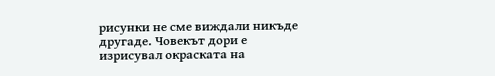рисунки не сме виждали никъде другаде. Човекът дори е изрисувал окраската на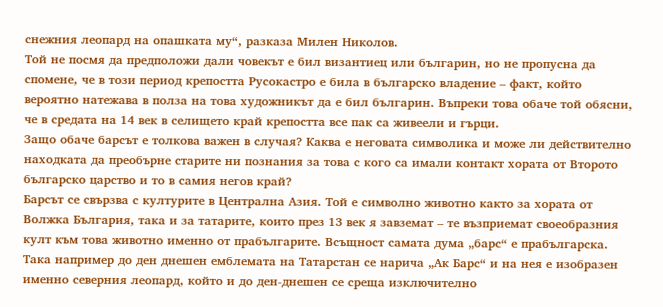снежния леопард на опашката му“, разказа Милен Николов.
Той не посмя да предположи дали човекът е бил византиец или българин, но не пропусна да спомене, че в този период крепостта Русокастро е била в българско владение – факт, който вероятно натежава в полза на това художникът да е бил българин. Въпреки това обаче той обясни, че в средата на 14 век в селището край крепостта все пак са живеели и гърци.
Защо обаче барсът е толкова важен в случая? Каква е неговата символика и може ли действително находката да преобърне старите ни познания за това с кого са имали контакт хората от Второто българско царство и то в самия негов край?
Барсът се свързва с културите в Централна Азия. Той е символно животно както за хората от Волжка България, така и за татарите, които през 13 век я завземат – те възприемат своеобразния култ към това животно именно от прабългарите. Всъщност самата дума „барс“ е прабългарска. Така например до ден днешен емблемата на Татарстан се нарича „Ак Барс“ и на нея е изобразен именно северния леопард, който и до ден-днешен се среща изключително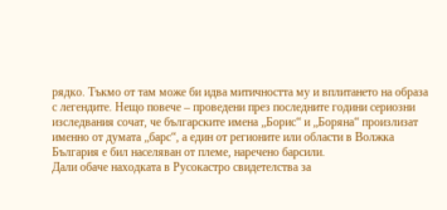рядко. Тъкмо от там може би идва митичността му и вплитането на образа с легендите. Нещо повече – проведени през последните години сериозни изследвания сочат, че българските имена „Борис“ и „Боряна“ произлизат именно от думата „барс“, а един от регионите или области в Волжка България е бил населяван от племе, наречено барсили.
Дали обаче находката в Русокастро свидетелства за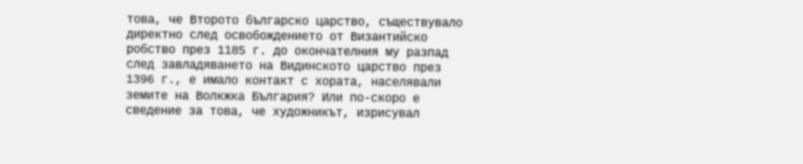това, че Второто българско царство, съществувало директно след освобождението от Византийско робство през 1185 г. до окончателния му разпад след завладяването на Видинското царство през 1396 г., е имало контакт с хората, населявали земите на Волкжка България? Или по-скоро е сведение за това, че художникът, изрисувал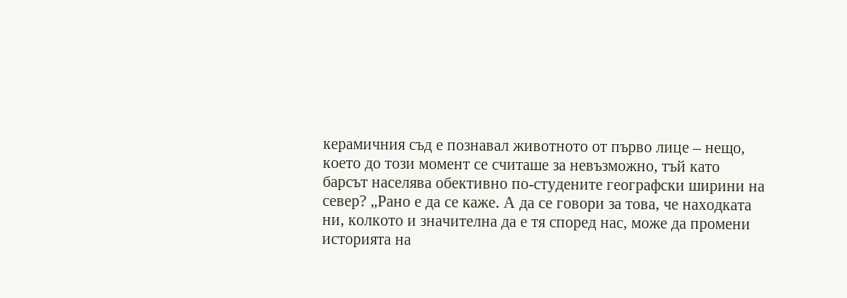керамичния съд е познавал животното от първо лице – нещо, което до този момент се считаше за невъзможно, тъй като барсът населява обективно по-студените географски ширини на север? „Рано е да се каже. А да се говори за това, че находката ни, колкото и значителна да е тя според нас, може да промени историята на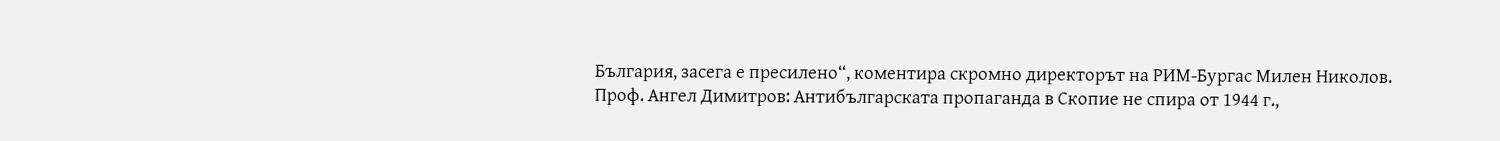България, засега е пресилено“, коментира скромно директорът на РИМ-Бургас Милен Николов.
Проф. Ангел Димитров: Антибългарската пропаганда в Скопие не спира от 1944 г.,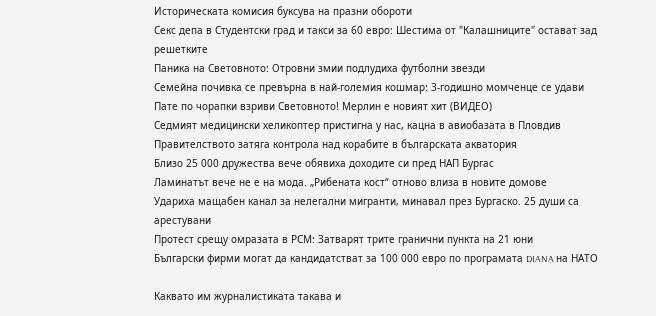Историческата комисия буксува на празни обороти
Секс депа в Студентски град и такси за 60 евро: Шестима от "Калашниците" остават зад решетките
Паника на Световното: Отровни змии подлудиха футболни звезди
Семейна почивка се превърна в най-големия кошмар: 3-годишно момченце се удави
Пате по чорапки взриви Световното! Мерлин е новият хит (ВИДЕО)
Седмият медицински хеликоптер пристигна у нас, кацна в авиобазата в Пловдив
Правителството затяга контрола над корабите в българската акватория
Близо 25 000 дружества вече обявиха доходите си пред НАП Бургас
Ламинатът вече не е на мода. „Рибената кост“ отново влиза в новите домове
Удариха мащабен канал за нелегални мигранти, минавал през Бургаско. 25 души са арестувани
Протест срещу омразата в РСМ: Затварят трите гранични пункта на 21 юни
Български фирми могат да кандидатстват за 100 000 евро по програмата DIANA на НАТО

Каквато им журналистиката такава и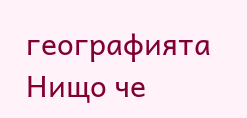географията
Нищо че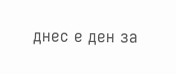днес е ден за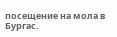посещение на мола в Бургас.